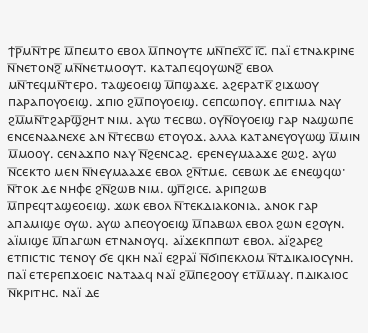ϯⲣ̅ⲙⲛ̅ⲧⲣⲉ ⲙ̅ⲡⲉⲙⲧⲟ ⲉⲃⲟⲗ ⲙ̅ⲡⲛⲟⲩⲧⲉ ⲙⲛ̅ⲡⲉⲭ̅ⲥ̅ ⲓ̅ⲥ̅. ⲡⲁⲓ̈ ⲉⲧⲛⲁⲕⲣⲓⲛⲉ ⲛ̅ⲛⲉⲧⲟⲛϩ̅ ⲙⲛ̅ⲛⲉⲧⲙⲟⲟⲩⲧ. ⲕⲁⲧⲁⲡⲉϥⲟⲩⲱⲛϩ̅ ⲉⲃⲟⲗ ⲙⲛ̅ⲧⲉϥⲙⲛ̅ⲧⲉⲣⲟ. ⲧⲁϣⲉⲟⲉⲓϣ ⲙ̅ⲡϣⲁϫⲉ. ⲁϩⲉⲣⲁⲧⲕ̅ ϩⲓϫⲱⲟⲩ ⲡⲁⲣⲁⲡⲟⲩⲟⲉⲓϣ. ϫⲡⲓⲟ ϩⲙ̅ⲡⲟⲩⲟⲉⲓϣ. ⲥⲉⲡⲥⲱⲡⲟⲩ. ⲉⲡⲓⲧⲓⲙⲁ ⲛⲁⲩ ϩⲙ̅ⲙⲛ̅ⲧϩⲁⲣϣ̅ϩⲏⲧ ⲛⲓⲙ. ⲁⲩⲱ ⲧⲉⲥⲃⲱ. ⲟⲩⲛ̅ⲟⲩⲟⲉⲓϣ ⲅⲁⲣ ⲛⲁϣⲱⲡⲉ ⲉⲛⲥⲉⲛⲁⲁⲛⲉⲭⲉ ⲁⲛ ⲛ̅ⲧⲉⲥⲃⲱ ⲉⲧⲟⲩⲟϫ. ⲁⲗⲗⲁ ⲕⲁⲧⲁⲛⲉⲩⲟⲩⲱϣ ⲙ̅ⲙⲓⲛ ⲙ̅ⲙⲟⲟⲩ. ⲥⲉⲛⲁϫⲡⲟ ⲛⲁⲩ ⲛ̅ϩⲉⲛⲥⲁϩ. ⲉⲣⲉⲛⲉⲩⲙⲁⲁϫⲉ ϩⲱϩ. ⲁⲩⲱ ⲛ̅ⲥⲉⲕⲧⲟ ⲙⲉⲛ ⲛ̅ⲛⲉⲩⲙⲁⲁϫⲉ ⲉⲃⲟⲗ ϩⲛ̅ⲧⲙⲉ. ⲥⲉⲃⲱⲕ ⲇⲉ ⲉⲛⲉϣϥⲱ· ⲛ̅ⲧⲟⲕ ⲇⲉ ⲛⲏⲫⲉ ϩⲛ̅ϩⲱⲃ ⲛⲓⲙ. ϣⲡ̅ϩⲓⲥⲉ. ⲁⲣⲓⲡϩⲱⲃ ⲙ̅ⲡⲣⲉϥⲧⲁϣⲉⲟⲉⲓϣ. ϫⲱⲕ ⲉⲃⲟⲗ ⲛ̅ⲧⲉⲕⲇⲓⲁⲕⲟⲛⲓⲁ. ⲁⲛⲟⲕ ⲅⲁⲣ ⲁⲡⲁⲙⲓϣⲉ ⲟⲩⲱ. ⲁⲩⲱ ⲁⲡⲉⲟⲩⲟⲉⲓϣ ⲙ̅ⲡⲁⲃⲱⲗ ⲉⲃⲟⲗ ϩⲱⲛ ⲉϩⲟⲩⲛ. ⲁⲓ̈ⲙⲓϣⲉ ⲙ̅ⲡⲁⲅⲱⲛ ⲉⲧⲛⲁⲛⲟⲩϥ. ⲁⲓ̈ϫⲉⲕⲡⲡⲱⲧ ⲉⲃⲟⲗ. ⲁⲓ̈ϩⲁⲣⲉϩ ⲉⲧⲡⲓⲥⲧⲓⲥ ⲧⲉⲛⲟⲩ ϭⲉ ϥⲕⲏ ⲛⲁⲓ̈ ⲉϩⲣⲁⲓ̈ ⲛ̅ϭⲓⲡⲉⲕⲗⲟⲙ ⲛ̅ⲧⲇⲓⲕⲁⲓⲟⲥⲩⲛⲏ. ⲡⲁⲓ̈ ⲉⲧⲉⲣⲉⲡϫⲟⲉⲓⲥ ⲛⲁⲧⲁⲁϥ ⲛⲁⲓ̈ ϩⲙ̅ⲡⲉϩⲟⲟⲩ ⲉⲧⲙ̅ⲙⲁⲩ. ⲡⲇⲓⲕⲁⲓⲟⲥ ⲛ̅ⲕⲣⲓⲧⲏⲥ. ⲛⲁⲓ̈ ⲇⲉ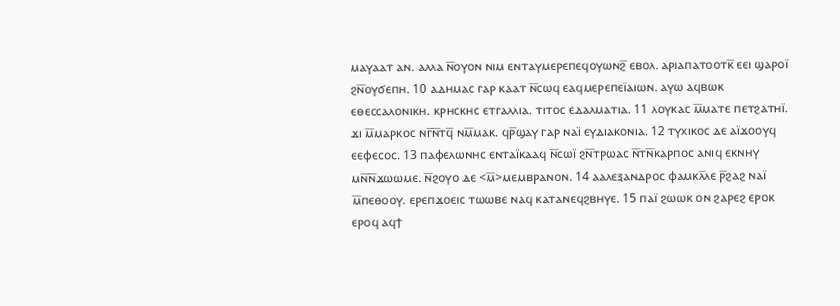ⲙⲁⲩⲁⲁⲧ ⲁⲛ. ⲁⲗⲗⲁ ⲛ̅ⲟⲩⲟⲛ ⲛⲓⲙ ⲉⲛⲧⲁⲩⲙⲉⲣⲉⲡⲉϥⲟⲩⲱⲛϩ̅ ⲉⲃⲟⲗ. ⲁⲣⲓⲁⲡⲁⲧⲟⲟⲧⲕ̅ ⲉⲉⲓ ϣⲁⲣⲟⲓ̈ ϩⲛ̅ⲟⲩϭⲉⲡⲏ. 10 ⲁⲇⲏⲙⲁⲥ ⲅⲁⲣ ⲕⲁⲁⲧ ⲛ̅ⲥⲱϥ ⲉⲁϥⲙⲉⲣⲉⲡⲉⲓ̈ⲁⲓⲱⲛ. ⲁⲩⲱ ⲁϥⲃⲱⲕ ⲉⲑⲉⲥⲥⲁⲗⲟⲛⲓⲕⲏ. ⲕⲣⲏⲥⲕⲏⲥ ⲉⲧⲅⲁⲗⲗⲓⲁ. ⲧⲓⲧⲟⲥ ⲉⲇⲁⲗⲙⲁⲧⲓⲁ. 11 ⲗⲟⲩⲕⲁⲥ ⲙ̅ⲙⲁⲧⲉ ⲡⲉⲧϩⲁⲧⲏⲓ̈. ϫⲓ ⲙ̅ⲙⲁⲣⲕⲟⲥ ⲛⲅ̅ⲛ̅ⲧϥ̅ ⲛⲙ̅ⲙⲁⲕ. ϥⲣ̅ϣⲁⲩ ⲅⲁⲣ ⲛⲁⲓ̈ ⲉⲩⲇⲓⲁⲕⲟⲛⲓⲁ. 12 ⲧⲩⲭⲓⲕⲟⲥ ⲇⲉ ⲁⲓ̈ϫⲟⲟⲩϥ ⲉⲉⲫⲉⲥⲟⲥ. 13 ⲡⲁⲫⲉⲗⲱⲛⲏⲥ ⲉⲛⲧⲁⲓ̈ⲕⲁⲁϥ ⲛ̅ⲥⲱⲓ̈ ϩⲛ̅ⲧⲣⲱⲁⲥ ⲛ̅ⲧⲛ̅ⲕⲁⲣⲡⲟⲥ ⲁⲛⲓϥ ⲉⲕⲛⲏⲩ ⲙⲛ̅ⲛ̅ϫⲱⲱⲙⲉ. ⲛ̅ϩⲟⲩⲟ ⲇⲉ <ⲙ̅>ⲙⲉⲙⲃⲣⲁⲛⲟⲛ. 14 ⲁⲁⲗⲉⲝⲁⲛⲇⲣⲟⲥ ⲫⲁⲙⲕⲗ̅ⲗⲉ ⲣ̅ϩⲁϩ ⲛⲁⲓ̈ ⲙ̅ⲡⲉⲑⲟⲟⲩ. ⲉⲣⲉⲡϫⲟⲉⲓⲥ ⲧⲱⲱⲃⲉ ⲛⲁϥ ⲕⲁⲧⲁⲛⲉϥϩⲃⲏⲩⲉ. 15 ⲡⲁⲓ̈ ϩⲱⲱⲕ ⲟⲛ ϩⲁⲣⲉϩ ⲉⲣⲟⲕ ⲉⲣⲟϥ ⲁϥϯ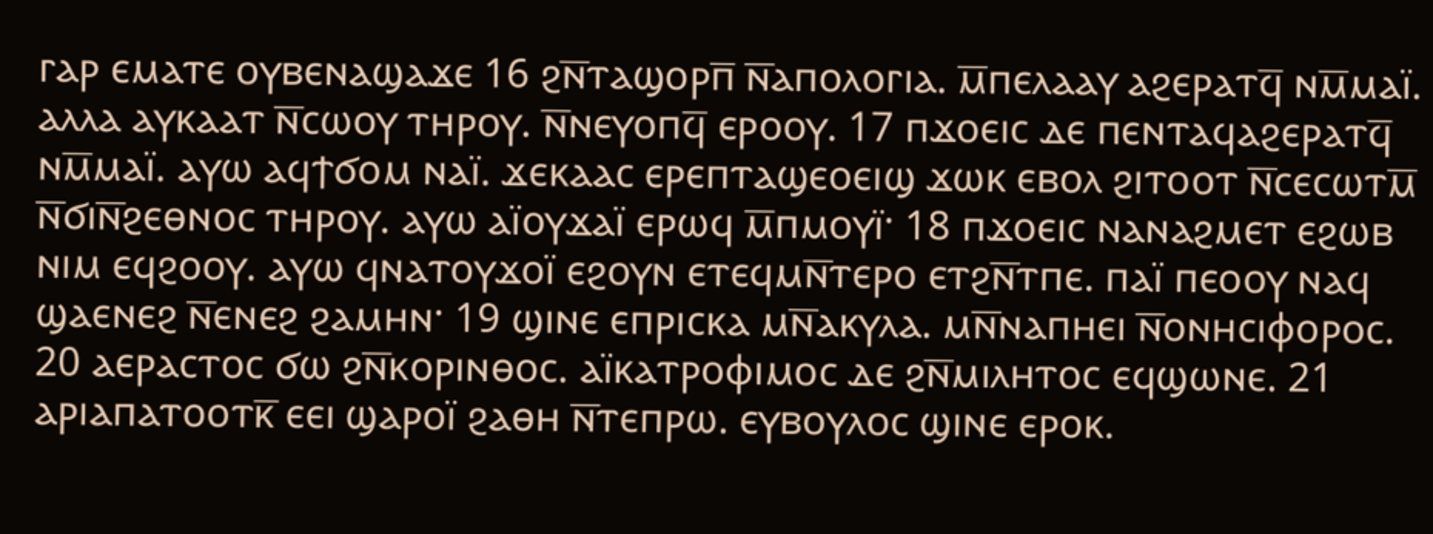ⲅⲁⲣ ⲉⲙⲁⲧⲉ ⲟⲩⲃⲉⲛⲁϣⲁϫⲉ 16 ϩⲛ̅ⲧⲁϣⲟⲣⲡ̅ ⲛ̅ⲁⲡⲟⲗⲟⲅⲓⲁ. ⲙ̅ⲡⲉⲗⲁⲁⲩ ⲁϩⲉⲣⲁⲧϥ̅ ⲛⲙ̅ⲙⲁⲓ̈. ⲁⲗⲗⲁ ⲁⲩⲕⲁⲁⲧ ⲛ̅ⲥⲱⲟⲩ ⲧⲏⲣⲟⲩ. ⲛ̅ⲛⲉⲩⲟⲡϥ̅ ⲉⲣⲟⲟⲩ. 17 ⲡϫⲟⲉⲓⲥ ⲇⲉ ⲡⲉⲛⲧⲁϥⲁϩⲉⲣⲁⲧϥ̅ ⲛⲙ̅ⲙⲁⲓ̈. ⲁⲩⲱ ⲁϥϯϭⲟⲙ ⲛⲁⲓ̈. ϫⲉⲕⲁⲁⲥ ⲉⲣⲉⲡⲧⲁϣⲉⲟⲉⲓϣ ϫⲱⲕ ⲉⲃⲟⲗ ϩⲓⲧⲟⲟⲧ ⲛ̅ⲥⲉⲥⲱⲧⲙ̅ ⲛ̅ϭⲓⲛ̅ϩⲉⲑⲛⲟⲥ ⲧⲏⲣⲟⲩ. ⲁⲩⲱ ⲁⲓ̈ⲟⲩϫⲁⲓ̈ ⲉⲣⲱϥ ⲙ̅ⲡⲙⲟⲩⲓ̈· 18 ⲡϫⲟⲉⲓⲥ ⲛⲁⲛⲁϩⲙⲉⲧ ⲉϩⲱⲃ ⲛⲓⲙ ⲉϥϩⲟⲟⲩ. ⲁⲩⲱ ϥⲛⲁⲧⲟⲩϫⲟⲓ̈ ⲉϩⲟⲩⲛ ⲉⲧⲉϥⲙⲛ̅ⲧⲉⲣⲟ ⲉⲧϩⲛ̅ⲧⲡⲉ. ⲡⲁⲓ̈ ⲡⲉⲟⲟⲩ ⲛⲁϥ ϣⲁⲉⲛⲉϩ ⲛ̅ⲉⲛⲉϩ ϩⲁⲙⲏⲛ· 19 ϣⲓⲛⲉ ⲉⲡⲣⲓⲥⲕⲁ ⲙⲛ̅ⲁⲕⲩⲗⲁ. ⲙⲛ̅ⲛⲁⲡⲏⲉⲓ ⲛ̅ⲟⲛⲏⲥⲓⲫⲟⲣⲟⲥ. 20 ⲁⲉⲣⲁⲥⲧⲟⲥ ϭⲱ ϩⲛ̅ⲕⲟⲣⲓⲛⲑⲟⲥ. ⲁⲓ̈ⲕⲁⲧⲣⲟⲫⲓⲙⲟⲥ ⲇⲉ ϩⲛ̅ⲙⲓⲗⲏⲧⲟⲥ ⲉϥϣⲱⲛⲉ. 21 ⲁⲣⲓⲁⲡⲁⲧⲟⲟⲧⲕ̅ ⲉⲉⲓ ϣⲁⲣⲟⲓ̈ ϩⲁⲑⲏ ⲛ̅ⲧⲉⲡⲣⲱ. ⲉⲩⲃⲟⲩⲗⲟⲥ ϣⲓⲛⲉ ⲉⲣⲟⲕ.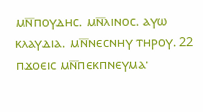ⲙⲛ̅ⲡⲟⲩⲇⲏⲥ. ⲙⲛ̅ⲗⲓⲛⲟⲥ. ⲁⲩⲱ ⲕⲗⲁⲩⲇⲓⲁ. ⲙⲛ̅ⲛⲉⲥⲛⲏⲩ ⲧⲏⲣⲟⲩ. 22 ⲡϫⲟⲉⲓⲥ ⲙⲛ̅ⲡⲉⲕⲡⲛⲉⲩⲙⲁ·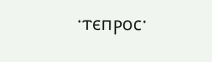·ⲧⲉⲡⲣⲟⲥ·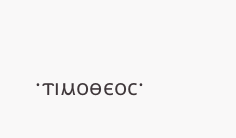·ⲧⲓⲙⲟⲑⲉⲟⲥ·